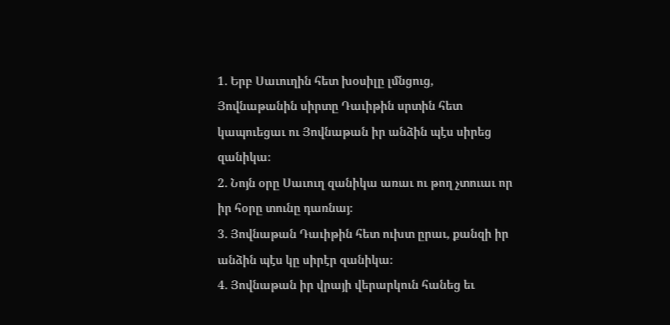1. Երբ Սաւուղին հետ խօսիլը լմնցուց, Յովնաթանին սիրտը Դաւիթին սրտին հետ կապուեցաւ ու Յովնաթան իր անձին պէս սիրեց զանիկա։
2. Նոյն օրը Սաւուղ զանիկա առաւ ու թող չտուաւ որ իր հօրը տունը դառնայ։
3. Յովնաթան Դաւիթին հետ ուխտ ըրաւ, քանզի իր անձին պէս կը սիրէր զանիկա։
4. Յովնաթան իր վրայի վերարկուն հանեց եւ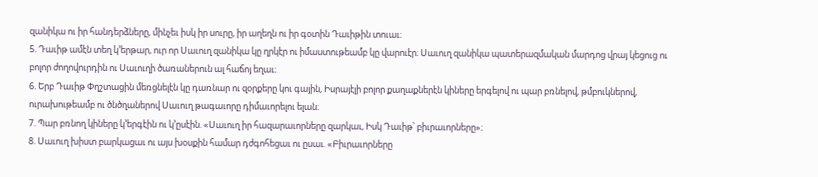զանիկա ու իր հանդերձները, մինչեւ իսկ իր սուրը, իր աղեղն ու իր գօտին Դաւիթին տուաւ։
5. Դաւիթ ամէն տեղ կ’երթար, ուր որ Սաւուղ զանիկա կը ղրկէր ու իմաստութեամբ կը վարուէր։ Սաւուղ զանիկա պատերազմական մարդոց վրայ կեցուց ու բոլոր ժողովուրդին ու Սաւուղի ծառաներուն ալ հաճոյ եղաւ։
6. Երբ Դաւիթ Փղշտացին մեռցնելէն կը դառնար ու զօրքերը կու գային, Իսրայէլի բոլոր քաղաքներէն կիները երգելով ու պար բռնելով, թմբուկներով, ուրախութեամբ ու ծնծղաներով Սաւուղ թագաւորը դիմաւորելու ելան։
7. Պար բռնող կիները կ’երգէին ու կ’ըսէին. «Սաւուղ իր հազարաւորները զարկաւ, Իսկ Դաւիթ՝ բիւրաւորները»։
8. Սաւուղ խիստ բարկացաւ ու այս խօսքին համար դժգոհեցաւ ու ըսաւ. «Բիւրաւորները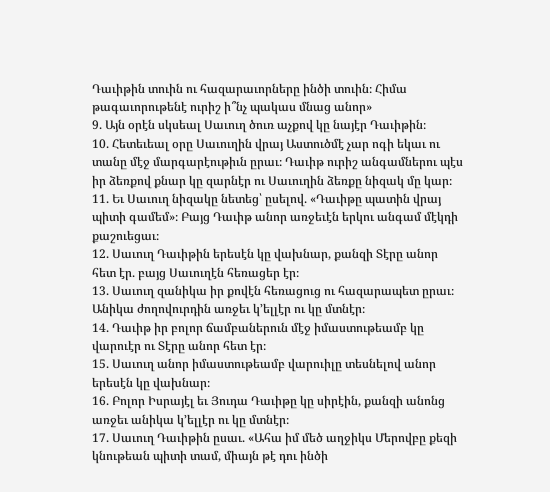Դաւիթին տուին ու հազարաւորները ինծի տուին։ Հիմա թագաւորութենէ ուրիշ ի՞նչ պակաս մնաց անոր»
9. Այն օրէն սկսեալ Սաւուղ ծուռ աչքով կը նայէր Դաւիթին։
10. Հետեւեալ օրը Սաւուղին վրայ Աստուծմէ չար ոգի եկաւ ու տանը մէջ մարգարէութիւն ըրաւ։ Դաւիթ ուրիշ անգամներու պէս իր ձեռքով քնար կը զարնէր ու Սաւուղին ձեռքը նիզակ մը կար։
11. Եւ Սաւուղ նիզակը նետեց՝ ըսելով. «Դաւիթը պատին վրայ պիտի գամեմ»։ Բայց Դաւիթ անոր առջեւէն երկու անգամ մէկդի քաշուեցաւ։
12. Սաւուղ Դաւիթին երեսէն կը վախնար, քանզի Տէրը անոր հետ էր. բայց Սաւուղէն հեռացեր էր։
13. Սաւուղ զանիկա իր քովէն հեռացուց ու հազարապետ ըրաւ։ Անիկա ժողովուրդին առջեւ կ’ելլէր ու կը մտնէր։
14. Դաւիթ իր բոլոր ճամբաներուն մէջ իմաստութեամբ կը վարուէր ու Տէրը անոր հետ էր։
15. Սաւուղ անոր իմաստութեամբ վարուիլը տեսնելով անոր երեսէն կը վախնար։
16. Բոլոր Իսրայէլ եւ Յուդա Դաւիթը կը սիրէին, քանզի անոնց առջեւ անիկա կ’ելլէր ու կը մտնէր։
17. Սաւուղ Դաւիթին ըսաւ. «Ահա իմ մեծ աղջիկս Մերովբը քեզի կնութեան պիտի տամ, միայն թէ դու ինծի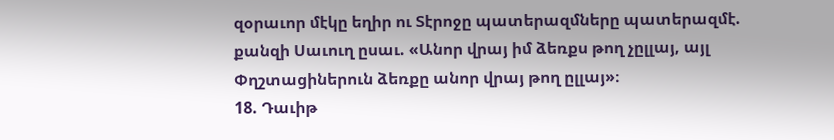զօրաւոր մէկը եղիր ու Տէրոջը պատերազմները պատերազմէ. քանզի Սաւուղ ըսաւ. «Անոր վրայ իմ ձեռքս թող չըլլայ, այլ Փղշտացիներուն ձեռքը անոր վրայ թող ըլլայ»։
18. Դաւիթ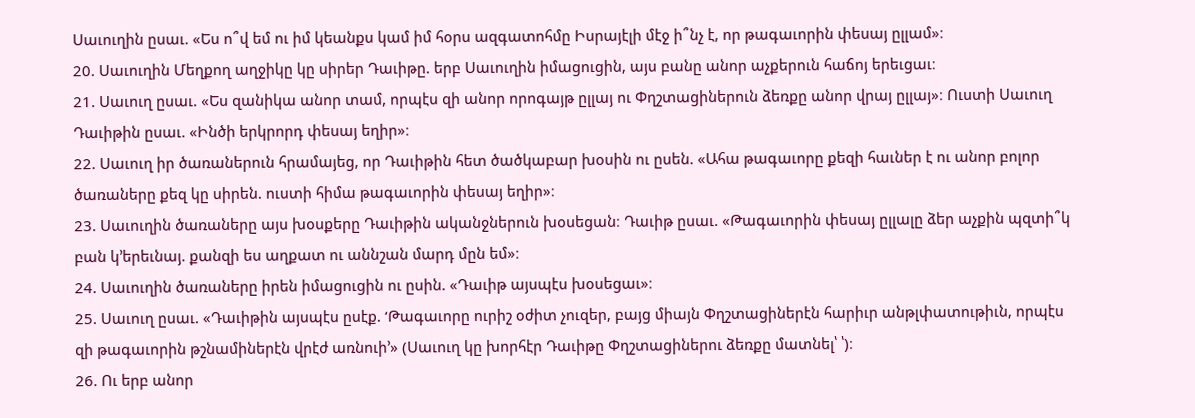Սաւուղին ըսաւ. «Ես ո՞վ եմ ու իմ կեանքս կամ իմ հօրս ազգատոհմը Իսրայէլի մէջ ի՞նչ է, որ թագաւորին փեսայ ըլլամ»։
20. Սաւուղին Մեղքող աղջիկը կը սիրեր Դաւիթը. երբ Սաւուղին իմացուցին, այս բանը անոր աչքերուն հաճոյ երեւցաւ։
21. Սաւուղ ըսաւ. «Ես զանիկա անոր տամ, որպէս զի անոր որոգայթ ըլլայ ու Փղշտացիներուն ձեռքը անոր վրայ ըլլայ»։ Ուստի Սաւուղ Դաւիթին ըսաւ. «Ինծի երկրորդ փեսայ եղիր»։
22. Սաւուղ իր ծառաներուն հրամայեց, որ Դաւիթին հետ ծածկաբար խօսին ու ըսեն. «Ահա թագաւորը քեզի հաւներ է ու անոր բոլոր ծառաները քեզ կը սիրեն. ուստի հիմա թագաւորին փեսայ եղիր»։
23. Սաւուղին ծառաները այս խօսքերը Դաւիթին ականջներուն խօսեցան։ Դաւիթ ըսաւ. «Թագաւորին փեսայ ըլլալը ձեր աչքին պզտի՞կ բան կ’երեւնայ. քանզի ես աղքատ ու աննշան մարդ մըն եմ»։
24. Սաւուղին ծառաները իրեն իմացուցին ու ըսին. «Դաւիթ այսպէս խօսեցաւ»։
25. Սաւուղ ըսաւ. «Դաւիթին այսպէս ըսէք. ‘Թագաւորը ուրիշ օժիտ չուզեր, բայց միայն Փղշտացիներէն հարիւր անթլփատութիւն, որպէս զի թագաւորին թշնամիներէն վրէժ առնուի’» (Սաւուղ կը խորհէր Դաւիթը Փղշտացիներու ձեռքը մատնել՝ ՝)։
26. Ու երբ անոր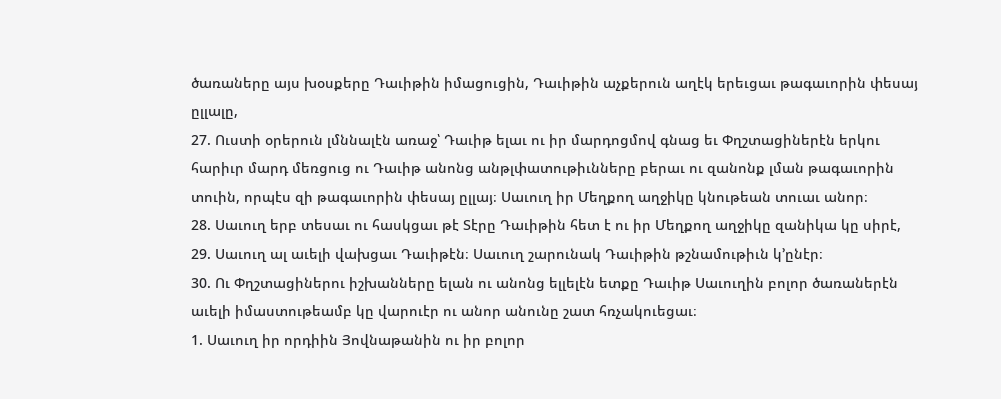ծառաները այս խօսքերը Դաւիթին իմացուցին, Դաւիթին աչքերուն աղէկ երեւցաւ թագաւորին փեսայ ըլլալը,
27. Ուստի օրերուն լմննալէն առաջ՝ Դաւիթ ելաւ ու իր մարդոցմով գնաց եւ Փղշտացիներէն երկու հարիւր մարդ մեռցուց ու Դաւիթ անոնց անթլփատութիւնները բերաւ ու զանոնք լման թագաւորին տուին, որպէս զի թագաւորին փեսայ ըլլայ։ Սաւուղ իր Մեղքող աղջիկը կնութեան տուաւ անոր։
28. Սաւուղ երբ տեսաւ ու հասկցաւ թէ Տէրը Դաւիթին հետ է ու իր Մեղքող աղջիկը զանիկա կը սիրէ,
29. Սաւուղ ալ աւելի վախցաւ Դաւիթէն։ Սաւուղ շարունակ Դաւիթին թշնամութիւն կ’ընէր։
30. Ու Փղշտացիներու իշխանները ելան ու անոնց ելլելէն ետքը Դաւիթ Սաւուղին բոլոր ծառաներէն աւելի իմաստութեամբ կը վարուէր ու անոր անունը շատ հռչակուեցաւ։
1. Սաւուղ իր որդիին Յովնաթանին ու իր բոլոր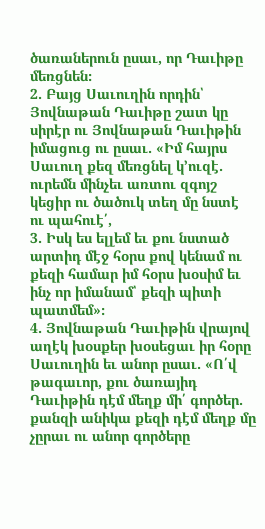ծառաներուն ըսաւ, որ Դաւիթը մեռցնեն։
2. Բայց Սաւուղին որդին՝ Յովնաթան Դաւիթը շատ կը սիրէր ու Յովնաթան Դաւիթին իմացուց ու ըսաւ. «Իմ հայրս Սաւուղ քեզ մեռցնել կ’ուզէ. ուրեմն մինչեւ առտու զգոյշ կեցիր ու ծածուկ տեղ մը նստէ ու պահուէ՛,
3. Իսկ ես ելլեմ եւ քու նստած արտիդ մէջ հօրս քով կենամ ու քեզի համար իմ հօրս խօսիմ եւ ինչ որ իմանամ՝ քեզի պիտի պատմեմ»։
4. Յովնաթան Դաւիթին վրայով աղէկ խօսքեր խօսեցաւ իր հօրը Սաւուղին եւ անոր ըսաւ. «Ո՛վ թագաւոր, քու ծառայիդ Դաւիթին դէմ մեղք մի՛ գործեր. քանզի անիկա քեզի դէմ մեղք մը չըրաւ ու անոր գործերը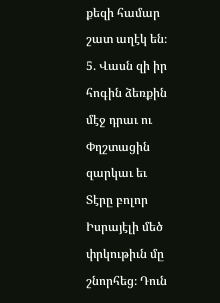քեզի համար շատ աղէկ են։
5. Վասն զի իր հոգին ձեռքին մէջ դրաւ ու Փղշտացին զարկաւ եւ Տէրը բոլոր Իսրայէլի մեծ փրկութիւն մը շնորհեց։ Դուն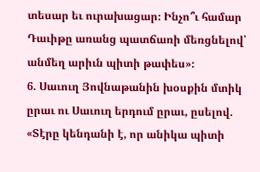տեսար եւ ուրախացար։ Ինչո՞ւ համար Դաւիթը առանց պատճառի մեռցնելով՝ անմեղ արիւն պիտի թափես»։
6. Սաւուղ Յովնաթանին խօսքին մտիկ ըրաւ ու Սաւուղ երդում ըրաւ, ըսելով. «Տէրը կենդանի է, որ անիկա պիտի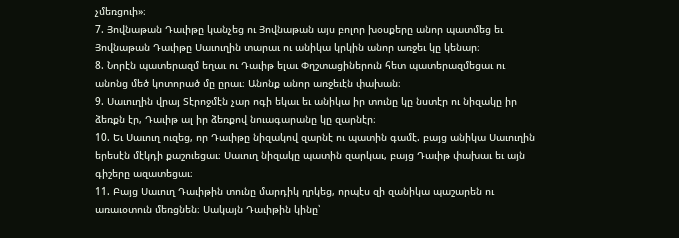չմեռցուի»։
7. Յովնաթան Դաւիթը կանչեց ու Յովնաթան այս բոլոր խօսքերը անոր պատմեց եւ Յովնաթան Դաւիթը Սաւուղին տարաւ ու անիկա կրկին անոր առջեւ կը կենար։
8. Նորէն պատերազմ եղաւ ու Դաւիթ ելաւ Փղշտացիներուն հետ պատերազմեցաւ ու անոնց մեծ կոտորած մը ըրաւ։ Անոնք անոր առջեւէն փախան։
9. Սաւուղին վրայ Տէրոջմէն չար ոգի եկաւ եւ անիկա իր տունը կը նստէր ու նիզակը իր ձեռքն էր, Դաւիթ ալ իր ձեռքով նուագարանը կը զարնէր։
10. Եւ Սաւուղ ուզեց, որ Դաւիթը նիզակով զարնէ ու պատին գամէ. բայց անիկա Սաւուղին երեսէն մէկդի քաշուեցաւ։ Սաւուղ նիզակը պատին զարկաւ, բայց Դաւիթ փախաւ եւ այն գիշերը ազատեցաւ։
11. Բայց Սաւուղ Դաւիթին տունը մարդիկ ղրկեց, որպէս զի զանիկա պաշարեն ու առաւօտուն մեռցնեն։ Սակայն Դաւիթին կինը՝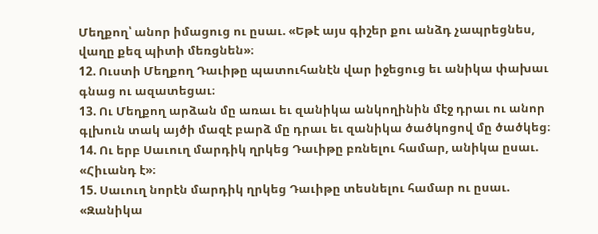Մեղքող՝ անոր իմացուց ու ըսաւ. «Եթէ այս գիշեր քու անձդ չապրեցնես, վաղը քեզ պիտի մեռցնեն»։
12. Ուստի Մեղքող Դաւիթը պատուհանէն վար իջեցուց եւ անիկա փախաւ գնաց ու ազատեցաւ։
13. Ու Մեղքող արձան մը առաւ եւ զանիկա անկողինին մէջ դրաւ ու անոր գլխուն տակ այծի մազէ բարձ մը դրաւ եւ զանիկա ծածկոցով մը ծածկեց։
14. Ու երբ Սաւուղ մարդիկ ղրկեց Դաւիթը բռնելու համար, անիկա ըսաւ. «Հիւանդ է»։
15. Սաւուղ նորէն մարդիկ ղրկեց Դաւիթը տեսնելու համար ու ըսաւ. «Զանիկա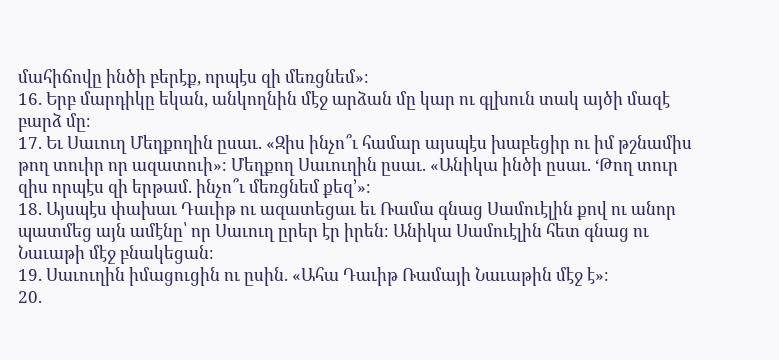մահիճովը ինծի բերէք, որպէս զի մեռցնեմ»։
16. Երբ մարդիկը եկան, անկողնին մէջ արձան մը կար ու գլխուն տակ այծի մազէ բարձ մը։
17. Եւ Սաւուղ Մեղքողին ըսաւ. «Զիս ինչո՞ւ համար այսպէս խաբեցիր ու իմ թշնամիս թող տուիր որ ազատուի»։ Մեղքող Սաւուղին ըսաւ. «Անիկա ինծի ըսաւ. ‘Թող տուր զիս որպէս զի երթամ. ինչո՞ւ մեռցնեմ քեզ’»։
18. Այսպէս փախաւ Դաւիթ ու ազատեցաւ եւ Ռամա գնաց Սամուէլին քով ու անոր պատմեց այն ամէնը՝ որ Սաւուղ ըրեր էր իրեն։ Անիկա Սամուէլին հետ գնաց ու Նաւաթի մէջ բնակեցան։
19. Սաւուղին իմացուցին ու ըսին. «Ահա Դաւիթ Ռամայի Նաւաթին մէջ է»։
20.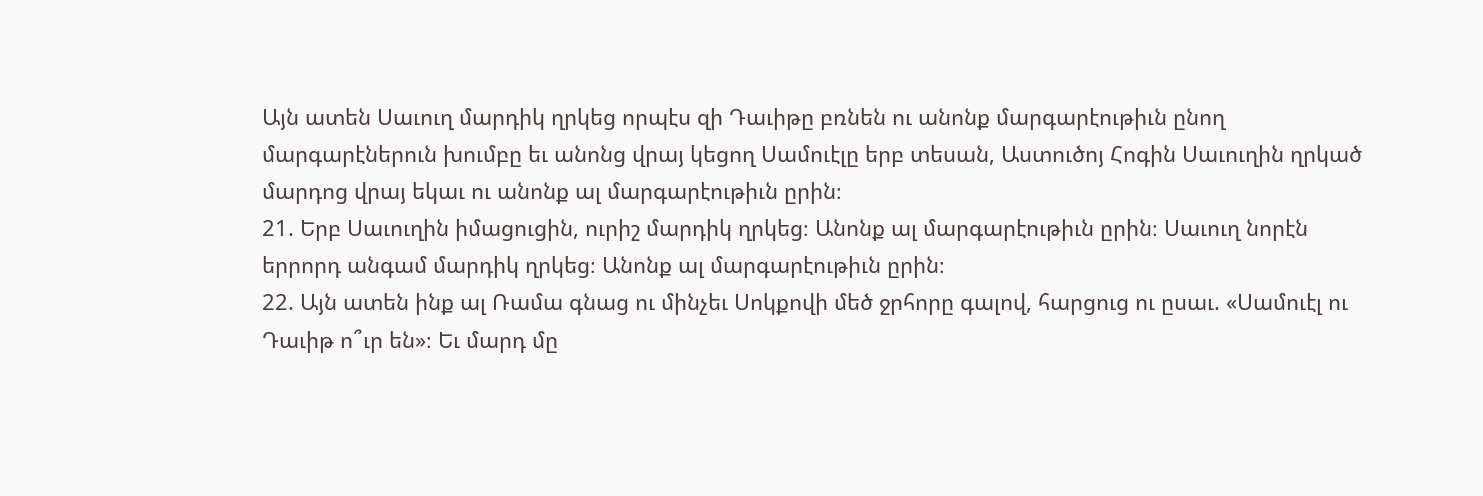Այն ատեն Սաւուղ մարդիկ ղրկեց որպէս զի Դաւիթը բռնեն ու անոնք մարգարէութիւն ընող մարգարէներուն խումբը եւ անոնց վրայ կեցող Սամուէլը երբ տեսան, Աստուծոյ Հոգին Սաւուղին ղրկած մարդոց վրայ եկաւ ու անոնք ալ մարգարէութիւն ըրին։
21. Երբ Սաւուղին իմացուցին, ուրիշ մարդիկ ղրկեց։ Անոնք ալ մարգարէութիւն ըրին։ Սաւուղ նորէն երրորդ անգամ մարդիկ ղրկեց։ Անոնք ալ մարգարէութիւն ըրին։
22. Այն ատեն ինք ալ Ռամա գնաց ու մինչեւ Սոկքովի մեծ ջրհորը գալով, հարցուց ու ըսաւ. «Սամուէլ ու Դաւիթ ո՞ւր են»։ Եւ մարդ մը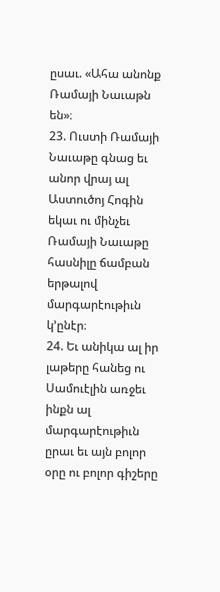ըսաւ. «Ահա անոնք Ռամայի Նաւաթն են»։
23. Ուստի Ռամայի Նաւաթը գնաց եւ անոր վրայ ալ Աստուծոյ Հոգին եկաւ ու մինչեւ Ռամայի Նաւաթը հասնիլը ճամբան երթալով մարգարէութիւն կ’ընէր։
24. Եւ անիկա ալ իր լաթերը հանեց ու Սամուէլին առջեւ ինքն ալ մարգարէութիւն ըրաւ եւ այն բոլոր օրը ու բոլոր գիշերը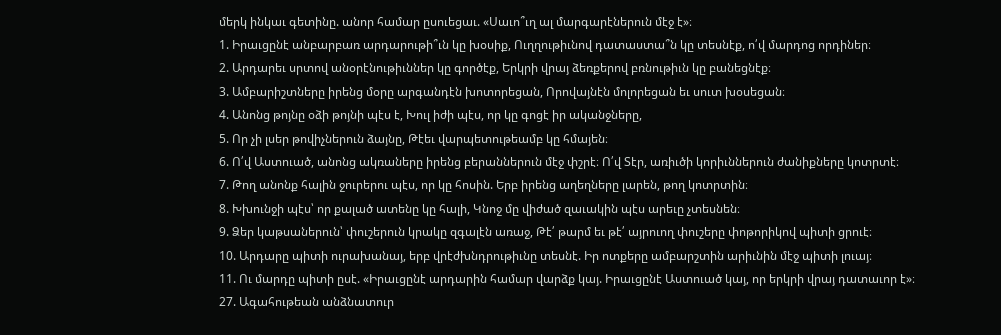մերկ ինկաւ գետինը. անոր համար ըսուեցաւ. «Սաւո՞ւղ ալ մարգարէներուն մէջ է»։
1. Իրաւցընէ անբարբառ արդարութի՞ւն կը խօսիք, Ուղղութիւնով դատաստա՞ն կը տեսնէք, ո՛վ մարդոց որդիներ։
2. Արդարեւ սրտով անօրէնութիւններ կը գործէք, Երկրի վրայ ձեռքերով բռնութիւն կը բանեցնէք։
3. Ամբարիշտները իրենց մօրը արգանդէն խոտորեցան, Որովայնէն մոլորեցան եւ սուտ խօսեցան։
4. Անոնց թոյնը օձի թոյնի պէս է, Խուլ իժի պէս, որ կը գոցէ իր ականջները,
5. Որ չի լսեր թովիչներուն ձայնը, Թէեւ վարպետութեամբ կը հմայեն։
6. Ո՛վ Աստուած, անոնց ակռաները իրենց բերաններուն մէջ փշրէ։ Ո՛վ Տէր, առիւծի կորիւններուն ժանիքները կոտրտէ։
7. Թող անոնք հալին ջուրերու պէս, որ կը հոսին. Երբ իրենց աղեղները լարեն, թող կոտրտին։
8. Խխունջի պէս՝ որ քալած ատենը կը հալի, Կնոջ մը վիժած զաւակին պէս արեւը չտեսնեն։
9. Ձեր կաթսաներուն՝ փուշերուն կրակը զգալէն առաջ, Թէ՛ թարմ եւ թէ՛ այրուող փուշերը փոթորիկով պիտի ցրուէ։
10. Արդարը պիտի ուրախանայ, երբ վրէժխնդրութիւնը տեսնէ. Իր ոտքերը ամբարշտին արիւնին մէջ պիտի լուայ։
11. Ու մարդը պիտի ըսէ. «Իրաւցընէ արդարին համար վարձք կայ. Իրաւցընէ Աստուած կայ, որ երկրի վրայ դատաւոր է»։
27. Ագահութեան անձնատուր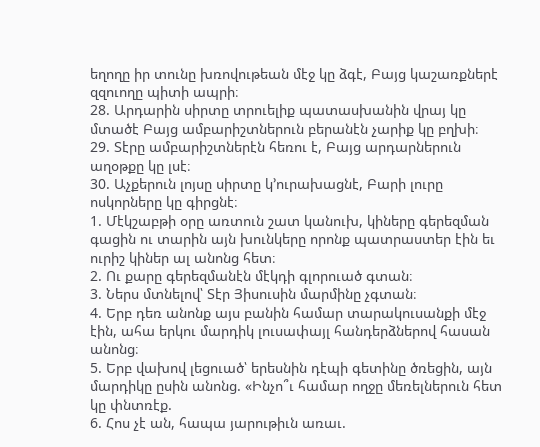եղողը իր տունը խռովութեան մէջ կը ձգէ, Բայց կաշառքներէ զզուողը պիտի ապրի։
28. Արդարին սիրտը տրուելիք պատասխանին վրայ կը մտածէ Բայց ամբարիշտներուն բերանէն չարիք կը բղխի։
29. Տէրը ամբարիշտներէն հեռու է, Բայց արդարներուն աղօթքը կը լսէ։
30. Աչքերուն լոյսը սիրտը կ’ուրախացնէ, Բարի լուրը ոսկորները կը գիրցնէ։
1. Մէկշաբթի օրը առտուն շատ կանուխ, կիները գերեզման գացին ու տարին այն խունկերը որոնք պատրաստեր էին եւ ուրիշ կիներ ալ անոնց հետ։
2. Ու քարը գերեզմանէն մէկդի գլորուած գտան։
3. Ներս մտնելով՝ Տէր Յիսուսին մարմինը չգտան։
4. Երբ դեռ անոնք այս բանին համար տարակուսանքի մէջ էին, ահա երկու մարդիկ լուսափայլ հանդերձներով հասան անոնց։
5. Երբ վախով լեցուած՝ երեսնին դէպի գետինը ծռեցին, այն մարդիկը ըսին անոնց. «Ինչո՞ւ համար ողջը մեռելներուն հետ կը փնտռէք.
6. Հոս չէ ան, հապա յարութիւն առաւ.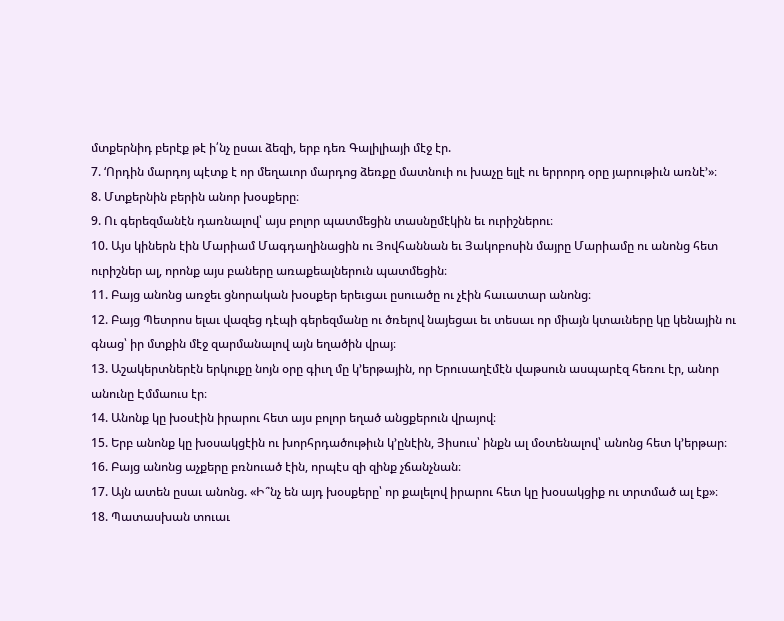մտքերնիդ բերէք թէ ի՛նչ ըսաւ ձեզի, երբ դեռ Գալիլիայի մէջ էր.
7. ‘Որդին մարդոյ պէտք է որ մեղաւոր մարդոց ձեռքը մատնուի ու խաչը ելլէ ու երրորդ օրը յարութիւն առնէ’»։
8. Մտքերնին բերին անոր խօսքերը։
9. Ու գերեզմանէն դառնալով՝ այս բոլոր պատմեցին տասնըմէկին եւ ուրիշներու։
10. Այս կիներն էին Մարիամ Մագդաղինացին ու Յովհաննան եւ Յակոբոսին մայրը Մարիամը ու անոնց հետ ուրիշներ ալ, որոնք այս բաները առաքեալներուն պատմեցին։
11. Բայց անոնց առջեւ ցնորական խօսքեր երեւցաւ ըսուածը ու չէին հաւատար անոնց։
12. Բայց Պետրոս ելաւ վազեց դէպի գերեզմանը ու ծռելով նայեցաւ եւ տեսաւ որ միայն կտաւները կը կենային ու գնաց՝ իր մտքին մէջ զարմանալով այն եղածին վրայ։
13. Աշակերտներէն երկուքը նոյն օրը գիւղ մը կ’երթային, որ Երուսաղէմէն վաթսուն ասպարէզ հեռու էր, անոր անունը Էմմաուս էր։
14. Անոնք կը խօսէին իրարու հետ այս բոլոր եղած անցքերուն վրայով։
15. Երբ անոնք կը խօսակցէին ու խորհրդածութիւն կ’ընէին, Յիսուս՝ ինքն ալ մօտենալով՝ անոնց հետ կ’երթար։
16. Բայց անոնց աչքերը բռնուած էին, որպէս զի զինք չճանչնան։
17. Այն ատեն ըսաւ անոնց. «Ի՞նչ են այդ խօսքերը՝ որ քալելով իրարու հետ կը խօսակցիք ու տրտմած ալ էք»։
18. Պատասխան տուաւ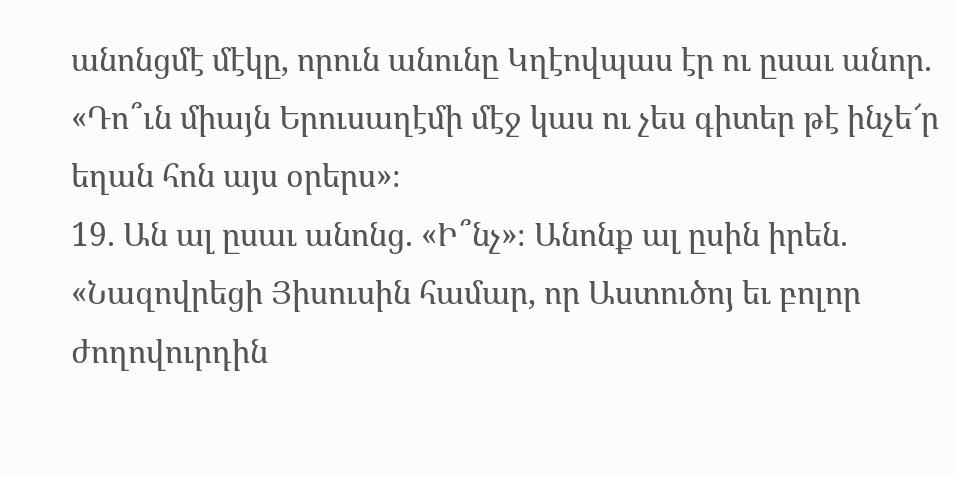անոնցմէ մէկը, որուն անունը Կղէովպաս էր ու ըսաւ անոր. «Դո՞ւն միայն Երուսաղէմի մէջ կաս ու չես գիտեր թէ ինչե՜ր եղան հոն այս օրերս»։
19. Ան ալ ըսաւ անոնց. «Ի՞նչ»։ Անոնք ալ ըսին իրեն. «Նազովրեցի Յիսուսին համար, որ Աստուծոյ եւ բոլոր ժողովուրդին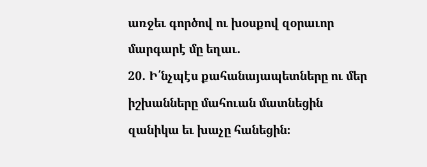առջեւ գործով ու խօսքով զօրաւոր մարգարէ մը եղաւ.
20. Ի՛նչպէս քահանայապետները ու մեր իշխանները մահուան մատնեցին զանիկա եւ խաչը հանեցին։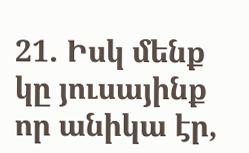21. Իսկ մենք կը յուսայինք որ անիկա էր,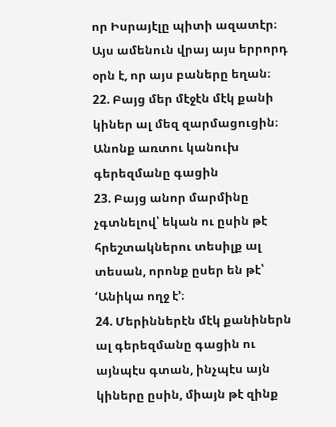որ Իսրայէլը պիտի ազատէր։ Այս ամենուն վրայ այս երրորդ օրն է, որ այս բաները եղան։
22. Բայց մեր մէջէն մէկ քանի կիներ ալ մեզ զարմացուցին։ Անոնք առտու կանուխ գերեզմանը գացին
23. Բայց անոր մարմինը չգտնելով՝ եկան ու ըսին թէ հրեշտակներու տեսիլք ալ տեսան, որոնք ըսեր են թէ՝ ‘Անիկա ողջ է’։
24. Մերիններէն մէկ քանիներն ալ գերեզմանը գացին ու այնպէս գտան, ինչպէս այն կիները ըսին, միայն թէ զինք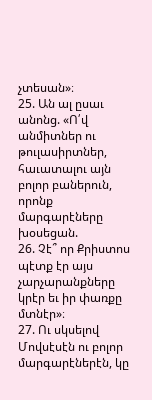չտեսան»։
25. Ան ալ ըսաւ անոնց. «Ո՛վ անմիտներ ու թուլասիրտներ, հաւատալու այն բոլոր բաներուն, որոնք մարգարէները խօսեցան.
26. Չէ՞ որ Քրիստոս պէտք էր այս չարչարանքները կրէր եւ իր փառքը մտնէր»։
27. Ու սկսելով Մովսէսէն ու բոլոր մարգարէներէն, կը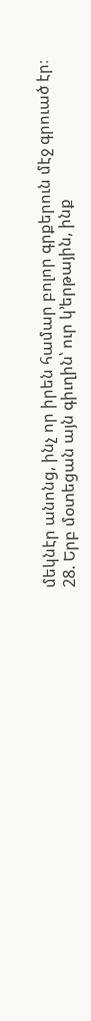մեկնէր անոնց, ինչ որ իրեն համար բոլոր գրքերուն մէջ գրուած էր։
28. Երբ մօտեցան այն գիւղին՝ ուր կ’երթային, ինք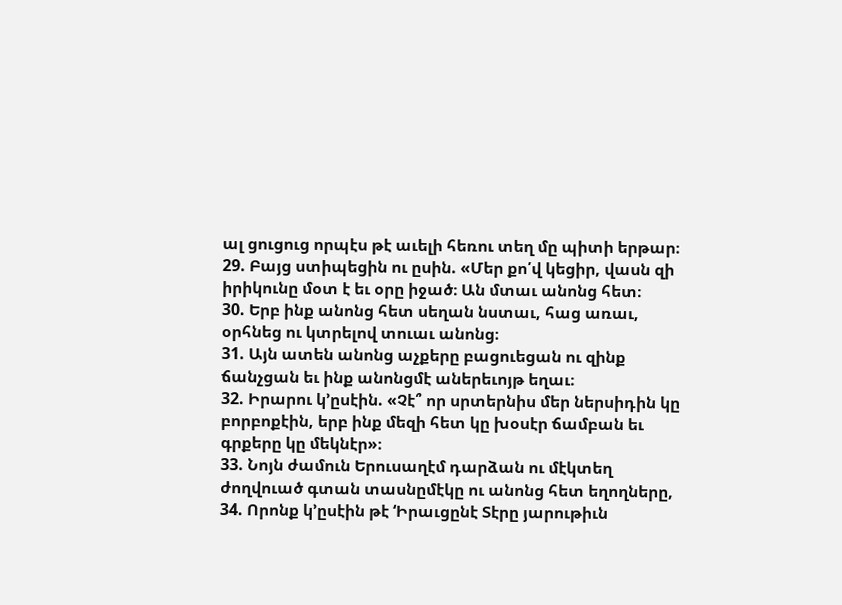ալ ցուցուց որպէս թէ աւելի հեռու տեղ մը պիտի երթար։
29. Բայց ստիպեցին ու ըսին. «Մեր քո՛վ կեցիր, վասն զի իրիկունը մօտ է եւ օրը իջած։ Ան մտաւ անոնց հետ։
30. Երբ ինք անոնց հետ սեղան նստաւ, հաց առաւ, օրհնեց ու կտրելով տուաւ անոնց։
31. Այն ատեն անոնց աչքերը բացուեցան ու զինք ճանչցան եւ ինք անոնցմէ աներեւոյթ եղաւ։
32. Իրարու կ’ըսէին. «Չէ՞ որ սրտերնիս մեր ներսիդին կը բորբոքէին, երբ ինք մեզի հետ կը խօսէր ճամբան եւ գրքերը կը մեկնէր»։
33. Նոյն ժամուն Երուսաղէմ դարձան ու մէկտեղ ժողվուած գտան տասնըմէկը ու անոնց հետ եղողները,
34. Որոնք կ’ըսէին թէ ‘Իրաւցընէ Տէրը յարութիւն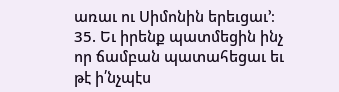առաւ ու Սիմոնին երեւցաւ’։
35. Եւ իրենք պատմեցին ինչ որ ճամբան պատահեցաւ եւ թէ ի՛նչպէս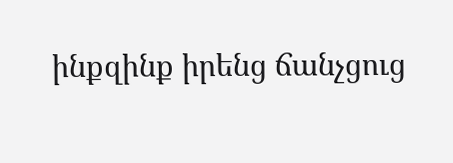ինքզինք իրենց ճանչցուց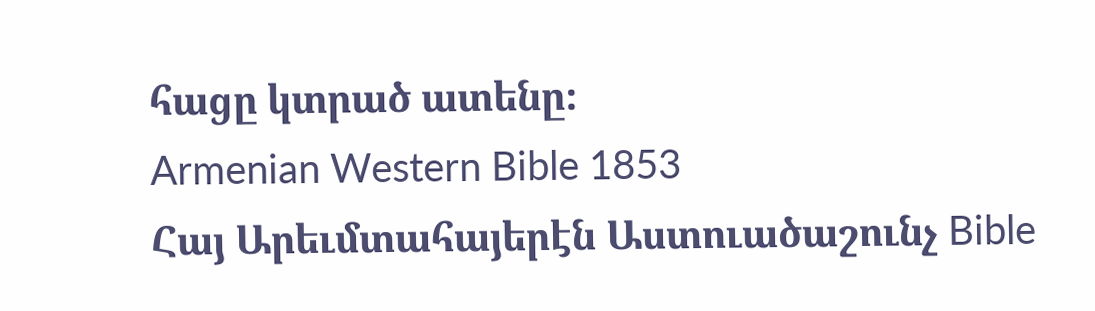հացը կտրած ատենը։
Armenian Western Bible 1853
Հայ Արեւմտահայերէն Աստուածաշունչ Bible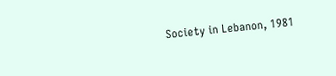Society in Lebanon, 1981